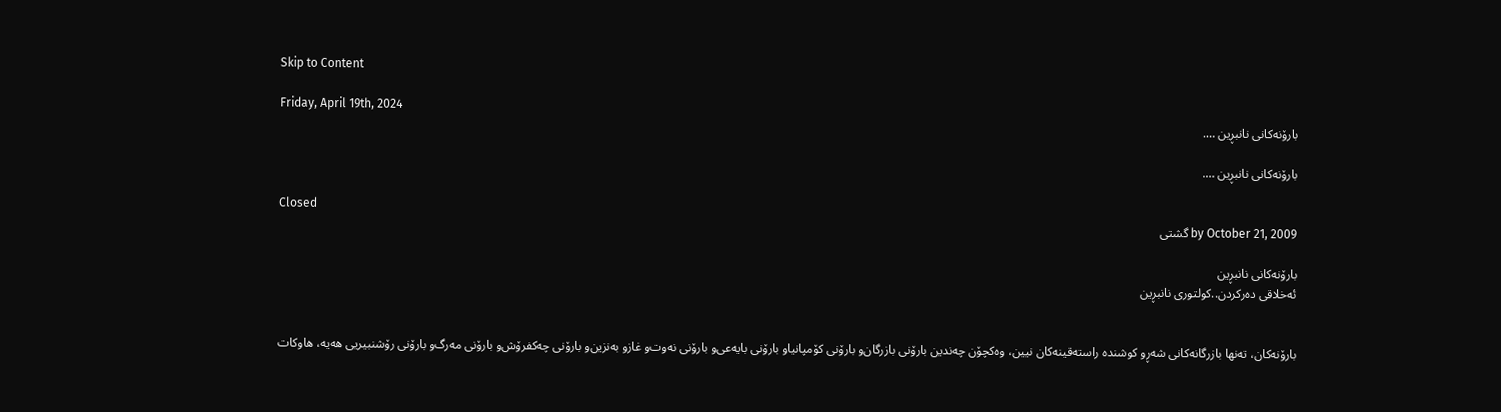Skip to Content

Friday, April 19th, 2024
بارۆنه‌كانی نانبڕین ….

بارۆنه‌كانی نانبڕین ….

Closed
by October 21, 2009 گشتی

بارۆنه‌كانی نانبڕین
ئه‌خلاقی ده‌ركردن..كولتوری نانبڕین


بارۆنه‌كان، ته‌نها بازرگانه‌كانی شه‌ڕ‌و كوشنده‌ راسته‌قینه‌كان نیین، وه‌كچۆن چه‌ندین بارۆنی بازرگان‌و بارۆنی كۆمپانیا‌و بارۆنی بایه‌عی‌و بارۆنی نه‌وت‌و غاز‌و به‌نزین‌و بارۆنی چه‌كفرۆش‌و بارۆنی مه‌رگ‌و بارۆنی رۆشنبیریی هه‌یه‌، هاوكات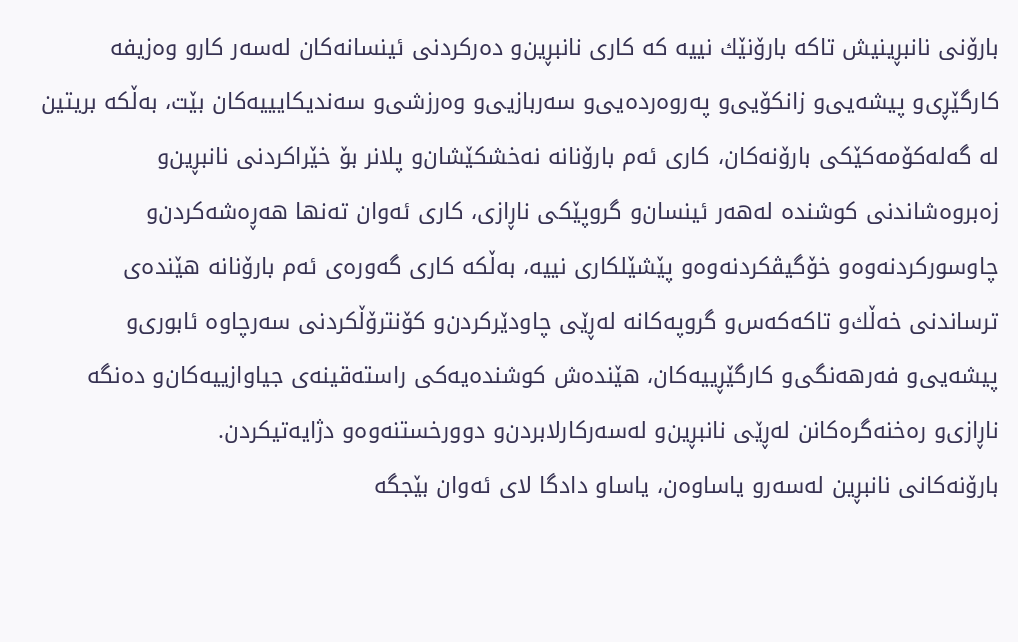بارۆنی نانبڕینیش تاكه‌ بارۆنێك نییه‌ كه‌ كاری نانبڕین‌و ده‌ركردنی ئینسانه‌كان له‌سه‌ر كار‌و وه‌زیفه‌ كارگێڕی‌و پیشه‌یی‌و زانكۆیی‌و په‌روه‌رده‌یی‌و سه‌ربازیی‌و وه‌رزشی‌و سه‌ندیكایییه‌كان بێت، به‌ڵكه‌ بریتین له‌ گه‌له‌كۆمه‌كێكی بارۆنه‌كان، كاری ئه‌م بارۆنانه‌ نه‌خشكێشان‌و پلانر بۆ خێراكردنی نانبڕین‌و زه‌بروه‌شاندنی كوشنده‌ له‌هه‌ر ئینسان‌و گروپێكی ناڕازی، كاری ئه‌وان ته‌نها هه‌ڕه‌شه‌كردن‌و چاوسوركردنه‌وه‌‌و خۆگیڤكردنه‌وه‌‌و پێشێلكاری نییه‌، به‌ڵكه‌ كاری گه‌وره‌ی ئه‌م بارۆنانه‌ هێنده‌ی ترساندنی خه‌ڵك‌و تاكه‌كه‌س‌و گروپه‌كانه‌ له‌ڕێی چاودێركردن‌و كۆنترۆڵكردنی سه‌رچاوه‌ ئابوری‌و پیشه‌یی‌و فه‌رهه‌نگی‌و كارگێڕییه‌كان، هێنده‌ش كوشنده‌یه‌كی راسته‌قینه‌ی جیاوازییه‌كان‌و ده‌نگه‌ ناڕازی‌و ره‌خنه‌گره‌كانن له‌ڕێی نانبڕین‌و له‌سه‌ركارلابردن‌و دوورخستنه‌وه‌‌و دژایه‌تیكردن.
بارۆنه‌كانی نانبڕین له‌سه‌رو یاساوه‌ن، یاسا‌و دادگا لای ئه‌وان بێجگه‌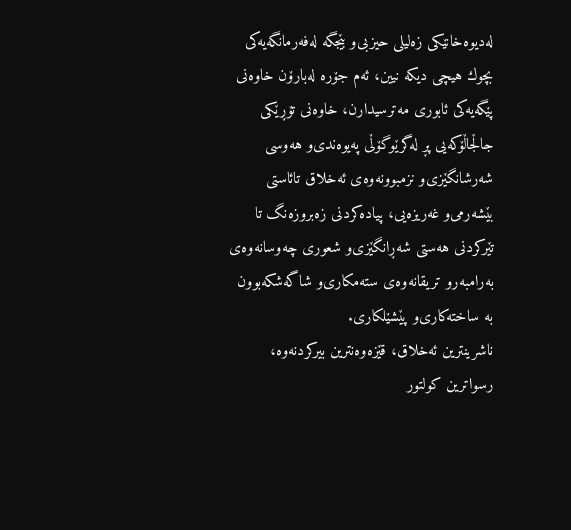له‌دیوه‌خانێكی زه‌لیلی حیزبی‌و بێجگه‌ له‌فه‌رمانگه‌یه‌كی بچوك هیچی دیكه‌ نیین، ئه‌م جۆره‌ له‌بارۆن خاوه‌نی پێگه‌یه‌كی ئابوری مه‌ترسیدارن، خاوه‌نی تۆڕێكی جاڵجاڵۆكه‌یی پڕ له‌گرێوگۆڵی په‌یوه‌ندی‌و هه‌وسی شه‌رشانگێزی‌و نزمبوونه‌وه‌ی ئه‌خلاق تائاستی بێشه‌رمی‌و غه‌ریزه‌یی، پیاده‌كردنی زه‌بروزه‌نگ تا تێركردنی هه‌ستی شه‌ڕانگێزی‌و شعوری چه‌وسانه‌وه‌ی به‌رامبه‌ر‌و تریقانه‌وه‌ی سته‌مكاری‌و شاگه‌شكه‌بوون به‌ ساخته‌كاری‌و پێشێلكاری.
ناشرینترین ئه‌خلاق، قێزه‌وه‌نترین بیركردنه‌وه‌، رسواترین كولتور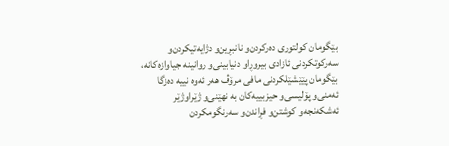بێگومان كولتوری ده‌ركردن‌و نانبڕین‌و دژایه‌تیكردن‌و سه‌ركوتكردنی ئازادی بیروڕا‌و دنیابینی‌و روانینه‌ جیاوازه‌كانه‌، بێگومان پێێشێلكردنی مافی مرۆڤ هه‌ر ئه‌وه‌ نییه‌ ده‌زگا ئه‌منی‌و پۆلیسی‌و حیزبییه‌كان به‌ نهێنی‌و ژێراوژێر ئه‌شكه‌نجه‌‌و كوشتن‌و فڕاندن‌و سه‌رنگومكردن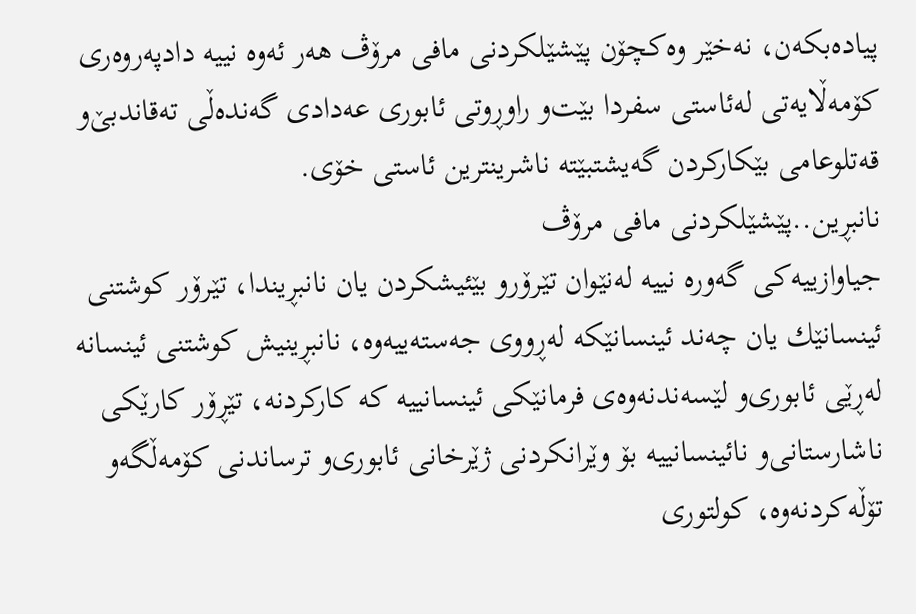پیاده‌بكه‌ن، نه‌خێر وه‌كچۆن پێشێلكردنی مافی مرۆڤ هه‌ر ئه‌وه‌ نییه‌ دادپه‌روه‌ری كۆمه‌ڵایه‌تی له‌ئاستی سفردا بێت‌و راوڕوتی ئابوری عه‌دادی گه‌نده‌ڵی ته‌قاندبێ‌‌و قه‌تلوعامی بێكاركردن گه‌یشتبێته‌ ناشرینترین ئاستی خۆی.
نانبڕین..پێشێلكردنی مافی مرۆڤ
جیاوازییه‌كی گه‌وره‌ نییه‌ له‌نێوان تێرۆر‌و بێئیشكردن یان نانبڕیندا، تێرۆر كوشتنی ئینسانێك یان چه‌ند ئینسانێكه‌ له‌ڕووی جه‌سته‌ییه‌وه‌، نانبڕینیش كوشتنی ئینسانه‌ له‌ڕێی ئابوری‌و لێسه‌ندنه‌وه‌ی فرمانێكی ئینسانییه‌ كه‌ كاركردنه‌، تێڕۆر كارێكی ناشارستانی‌و نائینسانییه‌ بۆ وێرانكردنی ژێرخانی ئابوری‌و ترساندنی كۆمه‌ڵگه‌‌و تۆڵه‌كردنه‌وه‌، كولتوری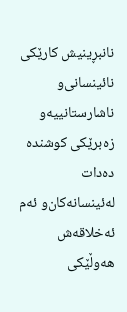نانبڕینیش كارێكی نائینسانی‌و ناشارستانییه‌‌و زه‌برێكی كوشنده‌ ده‌دات له‌ئینسانه‌كان‌و ئه‌م ئه‌خلاقه‌ش هه‌وڵێكی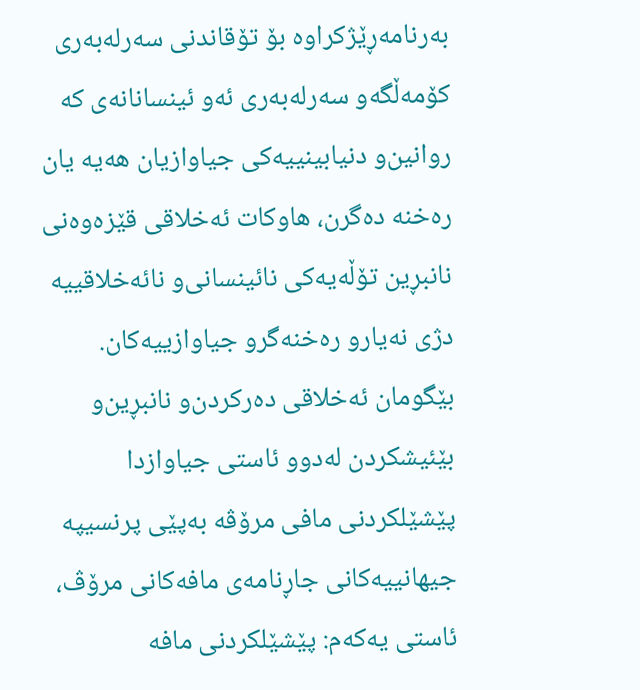به‌رنامه‌ڕێژكراوه‌ بۆ تۆقاندنی سه‌رله‌به‌ری كۆمه‌ڵگه‌‌و سه‌رله‌به‌ری ئه‌و ئینسانانه‌ی كه‌ روانین‌و دنیابینییه‌كی جیاوازیان هه‌یه‌ یان ره‌خنه‌ ده‌گرن، هاوكات ئه‌خلاقی قێزه‌وه‌نی نانبڕین تۆڵه‌یه‌كی نائینسانی‌و نائه‌خلاقییه‌ دژی نه‌یار‌و ره‌خنه‌گر‌و جیاوازییه‌كان.
بێگومان ئه‌خلاقی ده‌ركردن‌و نانبڕین‌و بێئیشكردن له‌دوو ئاستی جیاوازدا پێشێلكردنی مافی مرۆڤه‌ به‌پێی پرنسیپه‌ جیهانییه‌كانی جاڕنامه‌ی مافه‌كانی مرۆڤ، ئاستی یه‌كه‌م: پێشێلكردنی مافه‌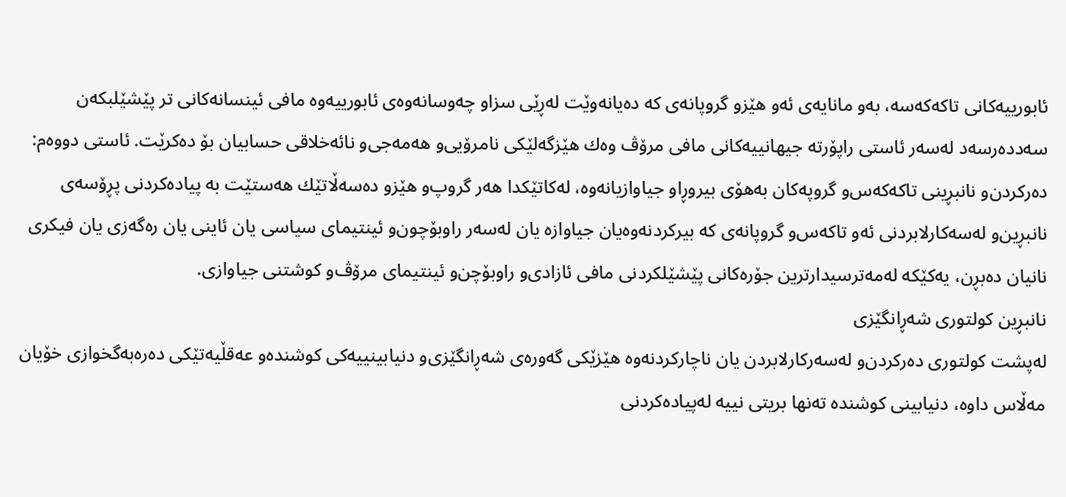ئابورییه‌كانی تاكه‌كه‌سه‌، به‌و مانایه‌ی ئه‌و هێز‌و گروپانه‌ی كه‌ ده‌یانه‌وێت له‌ڕێی سزا‌و چه‌وسانه‌وه‌ی ئابورییه‌وه‌ مافی ئینسانه‌كانی تر پێشێلبكه‌ن سه‌دده‌رسه‌د له‌سه‌ر ئاستی راپۆرته‌ جیهانییه‌كانی مافی مرۆڤ وه‌ك هێزگه‌لێكی نامرۆیی‌و هه‌مه‌جی‌و نائه‌خلاقی حسابیان بۆ ده‌كرێت. ئاستی دووه‌م: ده‌ركردن‌و نانبڕینی تاكه‌كه‌س‌و گروپه‌كان به‌هۆی بیروڕا‌و جیاوازیانه‌وه‌، له‌كاتێكدا هه‌ر گروپ‌و هێز‌و ده‌سه‌ڵاتێك هه‌ستێت به‌ پیاده‌كردنی پڕۆسه‌ی نانبڕین‌و له‌سه‌كارلابردنی ئه‌و تاكه‌س‌و گروپانه‌ی كه‌ بیركردنه‌وه‌یان جیاوازه‌ یان له‌سه‌ر راوبۆچون‌و ئینتیمای سیاسی یان ئاینی یان ره‌گه‌زی یان فیكری نانیان ده‌بڕن، یه‌كێكه‌ له‌مه‌ترسیدارترین جۆره‌كانی پێشێلكردنی مافی ئازادی‌و راوبۆچن‌و ئینتیمای مرۆڤ‌و كوشتنی جیاوازی.
نانبڕین كولتوری شه‌ڕانگێزی
له‌پشت كولتوری ده‌ركردن‌و له‌سه‌ركارلابردن یان ناچاركردنه‌وه‌ هێزێكی گه‌وره‌ی شه‌ڕانگێزی‌و دنیابینییه‌كی كوشنده‌‌و عه‌قڵیه‌تێكی ده‌ره‌به‌گخوازی خۆیان مه‌ڵاس داوه‌، دنیابینی كوشنده‌ ته‌نها بریتی نییه‌ له‌پیاده‌كردنی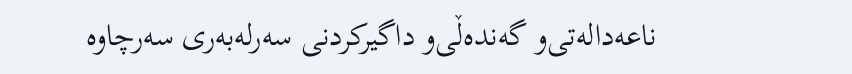ناعه‌داله‌تی‌و گه‌نده‌ڵی‌و داگیركردنی سه‌رله‌به‌ری سه‌رچاوه‌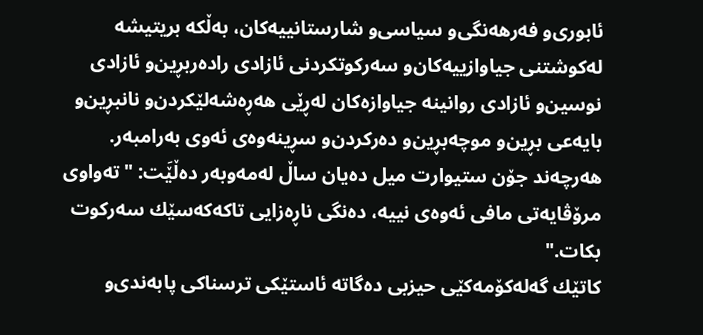ئابوری‌و فه‌رهه‌نگی‌و سیاسی‌و شارستانییه‌كان، به‌ڵكه‌ بریتیشه‌ له‌كوشتنی جیاوازییه‌كان‌و سه‌ركوتكردنی ئازادی راده‌ربڕین‌و ئازادی نوسین‌و ئازادی روانینه‌ جیاوازه‌كان له‌ڕێی هه‌ڕه‌شه‌لێكردن‌و نانبڕین‌و بایه‌عی بڕین‌و موچه‌بڕین‌و ده‌ركردن‌و سڕینه‌وه‌ی ئه‌وی به‌رامبه‌ر.  هه‌رچه‌ند جۆن ستیوارت میل ده‌یان ساڵ له‌مه‌وبه‌ر ده‌ڵێَت: "ته‌واوی مرۆڤایه‌تی مافی ئه‌وه‌ی نییه‌، ده‌نگی ناڕه‌زایی تاكه‌كه‌سێك سه‌ركوت بكات."
كاتێك گه‌له‌كۆمه‌كێی حیزبی ده‌گاته‌ ئاستێكی ترسناكی پابه‌ندی‌و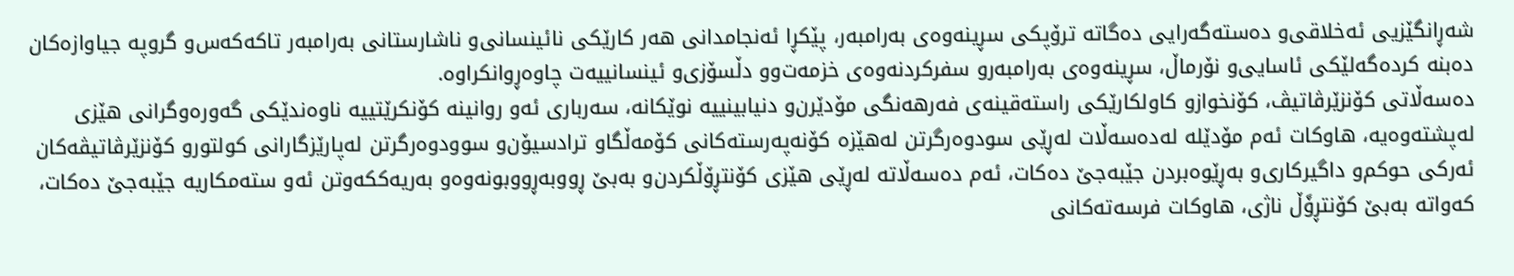شه‌ڕانگێزیی ئه‌خلاقی‌و ده‌سته‌گه‌رایی ده‌گاته‌ ترۆپكی سڕینه‌وه‌ی به‌رامبه‌ر، پێكڕا ئه‌نجامدانی هه‌ر كارێكی نائینسانی‌و ناشارستانی به‌رامبه‌ر تاكه‌كه‌س‌و گروپه‌ جیاوازه‌كان ده‌بنه‌ كرده‌گه‌لێكی ئاسایی‌و نۆرماڵ، سڕینه‌وه‌ی به‌رامبه‌ر‌و سفركردنه‌وه‌ی خزمه‌ت‌و‌و دڵسۆزی‌و ئینسانییه‌ت چاوه‌ڕوانكراوه‌.
ده‌سه‌ڵاتی كۆنزێرڤاتیڤ، كۆنخواز‌و كاولكارێكی راسته‌قینه‌ی فه‌رهه‌نگی مۆدێرن‌و دنیابینییه‌ نوێكانه‌، سه‌رباری ئه‌و روانینه‌ كۆنكرێتییه‌ ناوه‌ندێكی گه‌وره‌‌وگرانی هێزی له‌پشته‌وه‌یه‌، هاوكات ئه‌م مۆدێله‌ له‌ده‌سه‌ڵات له‌ڕێی سودوه‌رگرتن له‌هێزه‌ كۆنه‌په‌رسته‌كانی كۆمه‌ڵگاو ترادسیۆن‌و سوودوه‌رگرتن له‌پارێزگارانی كولتور‌و كۆنزێرڤاتیڤه‌كان ئه‌ركی حوكم‌و داگیركاری‌و به‌ڕێوه‌بردن جێبه‌جێ ده‌كات، ئه‌م ده‌سه‌ڵاته‌ له‌ڕێی هێزی كۆنتڕۆڵكردن‌و به‌بێ ڕووبه‌ڕووبونه‌وه‌و به‌ریه‌ككه‌وتن ئه‌و سته‌مكاریه‌ جێبه‌جێ ده‌كات، كه‌واته‌ به‌بێ كۆنتڕۆَڵ ناژی، هاوكات فرسه‌ته‌كانی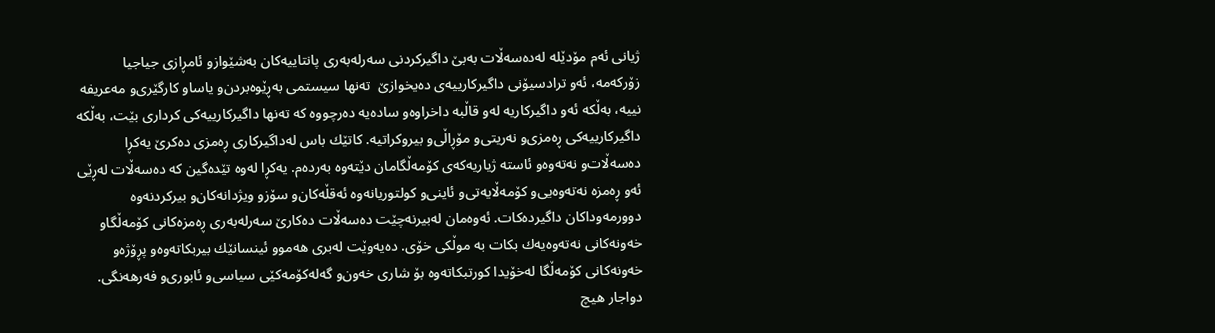ژیانی ئه‌م مۆدێله‌ له‌ده‌سه‌ڵات به‌بێ داگیركردنی سه‌رله‌به‌ری پانتاییه‌كان به‌شێوازو ئامڕازی جیاجیا زۆركه‌مه‌، ئه‌و ترادسیۆنی داگیركارییه‌ی ده‌یخوازێ  ته‌نها سیستمی به‌ڕێوه‌بردن‌و یاسا‌و كارگێری‌و مه‌عریفه‌ نییه‌، به‌ڵكه‌ ئه‌و داگیركاریه‌ له‌و قاڵبه‌ داخراوه‌‌و ساده‌یه‌ ده‌رچووه‌ كه‌ ته‌نها داگیركارییه‌كی كرداری بێت، به‌ڵكه‌ داگیركارییه‌كی ڕه‌مزی‌و نه‌ریتی‌و مۆڕاڵی‌و بیروكراتیه‌. كاتێك باس له‌داگیركاری ڕه‌مزی ده‌كرێ یه‌كڕا ده‌سه‌ڵات‌و نه‌ته‌وه‌‌و ئاسته‌ ژیاریه‌كه‌ی كۆمه‌ڵگامان دێته‌وه‌ به‌رده‌م. یه‌كڕا له‌وه‌ تێده‌گین كه‌ ده‌سه‌ڵات له‌ڕێی ئه‌و ڕه‌مزه‌ نه‌ته‌وه‌یی‌و كۆمه‌ڵایه‌تی‌و ئاینی‌و كولتوریانه‌وه‌ ئه‌قڵه‌كان‌و سۆز‌و ویژدانه‌كان‌و بیركردنه‌وه‌ دوورمه‌وداكان داگیرده‌كات. ئه‌وه‌مان له‌بیرنه‌چێت ده‌سه‌ڵات ده‌كارێ سه‌رله‌به‌ری ڕه‌مزه‌كانی كۆمه‌ڵگاو خه‌ونه‌كانی نه‌ته‌وه‌یه‌ك بكات به‌ موڵكی خۆی. ده‌یه‌وێت له‌بری هه‌موو ئینسانێك بیربكاته‌وه‌‌و پڕۆژه‌‌و خه‌ونه‌كانی كۆمه‌ڵگا له‌خۆیدا كورتبكاته‌وه‌ بۆ شاری خه‌ون‌و گه‌له‌كۆمه‌كێی سیاسی‌و ئابوری‌و فه‌رهه‌نگی.
دواجار هیچ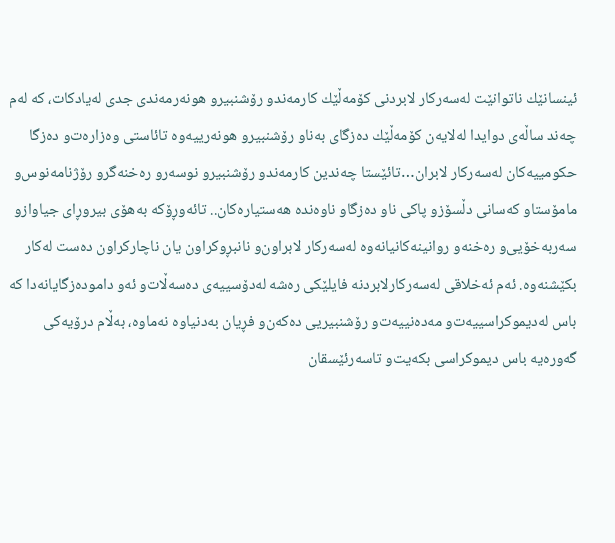ئینسانێك ناتوانێت له‌سه‌ركار لابردنی كۆمه‌ڵێك كارمه‌ند‌و رۆشنبیر‌و هونه‌رمه‌ندی جدی له‌یادكات، كه‌ له‌م چه‌ند ساڵه‌ی دوایدا له‌لایه‌ن كۆمه‌ڵێك ده‌زگای به‌نا‌و رۆشنبیر‌و هونه‌رییه‌وه‌ تائاستی وه‌زاره‌ت‌و ده‌زگا حكومییه‌كان له‌سه‌ركار لابران…تائێستا چه‌ندین كارمه‌ند‌و رۆشنبیر‌و نوسه‌ر‌و ره‌خنه‌گر‌و رۆژنامه‌نوس‌و مامۆستا‌و كه‌سانی دڵسۆز‌و پاكی ناو ده‌زگا‌و ناوه‌نده‌ هه‌ستیاره‌كان.. تائه‌وڕۆكه‌ به‌هۆی بیروڕای جیاواز‌و سه‌ربه‌خۆیی‌و ره‌خنه‌‌و روانینه‌كانیانه‌وه‌ له‌سه‌ركار لابراون‌و نانبڕوكراون یان ناچاركراون ده‌ست له‌كار بكێشنه‌وه‌. ئه‌م ئه‌خلاقی له‌سه‌ركارلابردنه‌ فایلێكی ره‌شه‌ له‌دۆسییه‌ی ده‌سه‌ڵات‌و ئه‌و داموده‌زگایانه‌دا كه‌ باس له‌دیموكراسییه‌ت‌و مه‌ده‌نییه‌ت‌و رۆشنبیریی ده‌كه‌ن‌و فڕیان به‌دنیاوه‌ نه‌ماوه‌، به‌ڵام درۆیه‌كی گه‌وره‌یه‌ باس دیموكراسی بكه‌یت‌و تاسه‌رئێسقان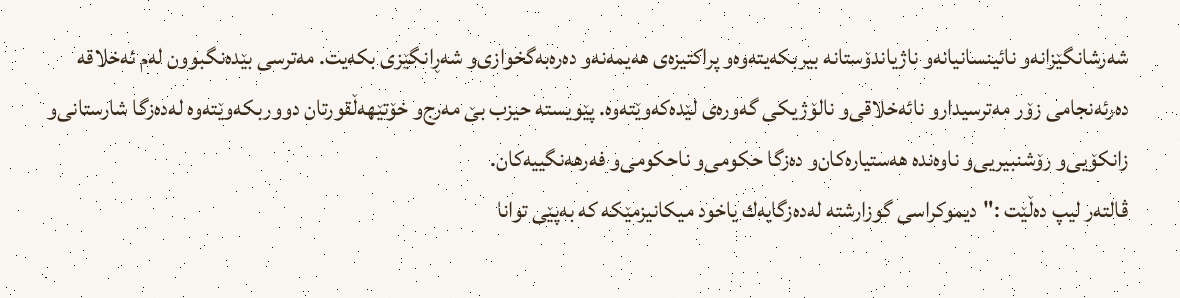شه‌رشانگێزانه‌‌و نائینسانیانه‌‌و ناژیاندۆستانه‌ بیربكه‌یته‌وه‌‌و پراكتیزه‌ی هه‌یمه‌نه‌‌و ده‌ره‌به‌گخوازی‌و شه‌ڕانگێزی بكه‌یت. مه‌ترسی بێده‌نگبوون له‌م ئه‌خلاقه‌ ده‌رئه‌نجامی زۆر مه‌ترسیدار‌و نائه‌خلاقی‌و نالۆژیكی گه‌وره‌ی لێده‌كه‌وێته‌وه‌. پێویسته‌ حیزب بێ‌ مه‌رج‌و خۆتێهه‌ڵقورتان دووربكه‌وێته‌وه‌ له‌ده‌زگا شارستانی‌و زانكۆیی‌و رۆشنبیریی‌و ناوه‌نده‌ هه‌ستیاره‌كان‌و ده‌زگا حكومی‌و ناحكومی‌و فه‌رهه‌نگییه‌كان.
ڤالته‌ر لیپ ده‌ڵێت :"دیموكراسی گوزارشته‌ له‌ده‌زگایه‌ك یاخود میكانیزمێكه‌ كه‌ به‌پێی توانا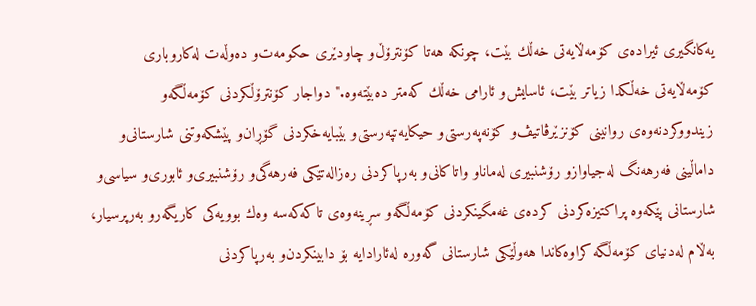یه‌كانگیری ئیراده‌ی كۆمه‌ڵایه‌تی خه‌ڵك بێت، چونكه‌ هه‌تا كۆنترۆڵ‌و چاودێری حكومه‌ت‌و ده‌وڵه‌ت له‌كاروباری كۆمه‌ڵایه‌تی خه‌ڵكدا زیاتر بێت، ئاسایش‌و ئارامی خه‌ڵك كه‌متر ده‌بێته‌وه‌." دواجار كۆنترۆڵكردنی كۆمه‌ڵگه‌‌و زیندووكردنه‌وه‌ی روانینی كۆنزێرڤاتیڤ‌و كۆنه‌په‌رستی‌و حیكایه‌تپه‌رستی‌و بێبایه‌خكردنی گۆڕان‌و پێشكه‌وتنی شارستانی‌و داماڵینی فه‌رهه‌نگ له‌جیاواز‌و رۆشنبیری له‌مانا‌و واتاكانی‌و به‌رپاكردنی ره‌زاله‌تێكی فه‌رهه‌گی‌و رۆشنبیری‌و ئابوری‌و سیاسی‌و شارستانی پێكه‌وه‌ پراكتیزه‌كردنی كرده‌ی غه‌مگینكردنی كۆمه‌ڵگه‌‌و سڕینه‌وه‌ی تاكه‌كه‌سه‌ وه‌ك بوویه‌كی كاریگه‌ر‌و به‌رپرسیار، به‌ڵام له‌دنیای كۆمه‌ڵگه‌ كراوه‌كاندا هه‌وڵێكی شارستانی گه‌وره‌ له‌ئارادایه‌ بۆ دابینكردن‌و به‌رپاكردنی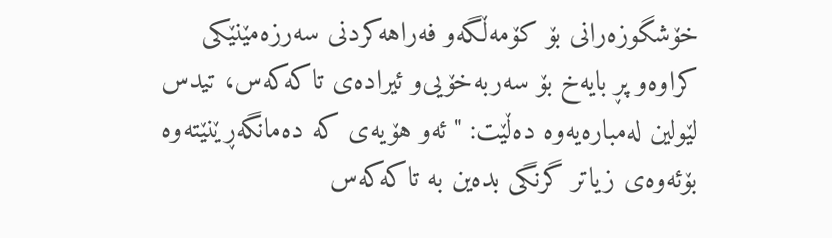خۆشگوزه‌رانی بۆ كۆمه‌ڵگه‌‌و فه‌راهه‌كردنی سه‌رزه‌مێنێكی كراوه‌‌و پڕ بایه‌خ بۆ سه‌ربه‌خۆیی‌و ئیراده‌ی تاكه‌كه‌س، تیدس لێولین له‌مباره‌یه‌وه‌ ده‌ڵێت: "ئه‌و هۆیه‌ی كه‌ ده‌مانگه‌ڕێنێته‌وه‌ بۆئه‌وه‌ی زیاتر گرنگی بده‌ین به‌ تاكه‌كه‌س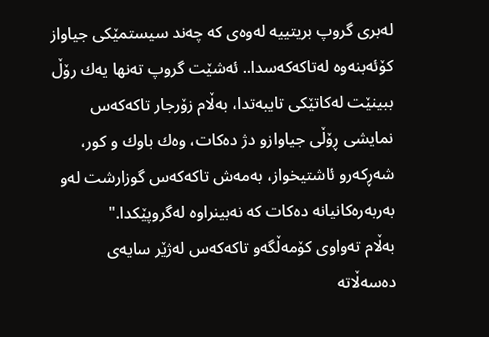له‌بری گروپ بریتییه‌ له‌وه‌ی كه‌ چه‌ند سیستمێكی جیاواز كۆئه‌بنه‌وه‌ له‌تاكه‌كه‌سدا.. ئه‌شێت گروپ ته‌نها یه‌ك رۆڵ ببینێت له‌كاتێكی تایبه‌تدا، به‌ڵام زۆرجار تاكه‌كه‌س نمایشی ڕۆڵی جیاوازو دژ ده‌كات، وه‌ك باوك و كور، شه‌ڕكه‌ر‌و ئاشتیخواز، به‌مه‌ش تاكه‌كه‌س گوزارشت له‌و به‌ربه‌ره‌كانیانه‌ ده‌كات كه‌ نه‌بینراوه‌ له‌گروپێكدا."
به‌ڵام ته‌واوی كۆمه‌ڵگه‌‌و تاكه‌كه‌س له‌ژێر سایه‌ی ده‌سه‌ڵاته‌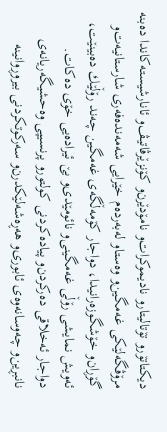دیكتاتۆر‌و تۆتالیتار‌و نادیموكرات‌و نامۆدێرن‌و كۆنزێرڤاتیڤ‌و ئانارشیسته‌كاندا ده‌بنه‌ مرۆڤگه‌لێكی غه‌مگین‌و وه‌ستا‌و له‌به‌رده‌م خێرایی شه‌مه‌نده‌فه‌ری شارستانیه‌ت‌و گۆڕان‌و خۆشگوزه‌رانیدا، دواجار كۆمه‌ڵگه‌ی غه‌مگین چه‌ند رۆڵێك ده‌بینێت، ئه‌ویش نمایشی رۆڵی غه‌مگینی‌و نائومێدی‌و بێ‌ ئیراده‌یی خۆی ده‌كات.
دواجار ئه‌خلاقی ده‌ركردن‌و پیاده‌كردنی كولتور‌و پرنسیپی وه‌حشیگه‌ریانه‌ی نانبڕین‌و چه‌وسانه‌وه‌ی ئابوری‌و هه‌ڕه‌شه‌لێكدرن‌و سه‌ركوتكردنی بیروڕوانینه‌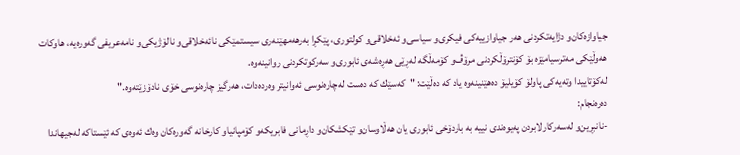جیاوازه‌كان‌و دژایه‌تكردنی هه‌ر جیاوازییه‌كی فیكری‌و سیاسی‌و ئه‌خلاقی‌و كولتوری، پێكڕا به‌رهه‌مهێنه‌ری سیستمێكی نائه‌خلاقی‌و نالۆژیكی‌و نامه‌عریفی گه‌وره‌یه‌، هاوكات هه‌وڵێكی مه‌ترسیامێزه‌ بۆ كۆنترۆڵكردنی مرۆڤ‌و كۆمه‌ڵگه‌ له‌ڕێی هه‌ڕه‌شه‌ی ئابوری‌و سه‌ركوتكردنی روانینه‌وه‌.
له‌كۆتاییدا وته‌یه‌كی پاولۆ كۆیلیۆ ده‌هێنینه‌وه‌ یاد كه‌ ده‌ڵێت: "كه‌سێك كه‌ ده‌ست له‌چاره‌نوسی ئه‌وانیتر وه‌رده‌دات، هه‌رگیز چاره‌نوسی خۆی نادۆزێته‌وه‌."
ده‌ره‌نجام:
-نانبڕین‌و له‌سه‌ركارلابردن په‌یوه‌ندی نییه‌ به‌ باردۆخی ئابوری یان هه‌ڵاوسان‌و تێكشكان‌و داڕمانی فابریكه‌‌و كۆمپانیا‌و كارخانه‌ گه‌وره‌كان وه‌ك ئه‌وه‌ی كه‌ ئێستاكه‌ له‌جیهاندا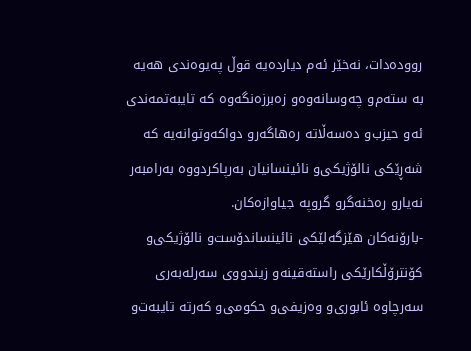رووده‌دات، نه‌خێر ئه‌م دیارده‌یه‌ قوڵ په‌یوه‌ندی هه‌یه‌ به‌ سته‌م‌و چه‌وسانه‌وه‌‌و زه‌برزه‌نگه‌وه‌ كه‌ تایبه‌تمه‌ندی ئه‌و حیزب‌و ده‌سه‌ڵاته‌ ره‌هاگه‌ر‌و دواكه‌وتوانه‌یه‌ كه‌ شه‌ڕێكی نالۆژیكی‌و نائینسانیان به‌رپاكردووه‌ به‌رامبه‌ر نه‌یار‌و ره‌خنه‌گر‌و گروپه‌ جیاوازه‌كان.
-بارۆنه‌كان هێزگه‌لێكی نائینساندۆست‌و نالۆژیكی‌و كۆنترۆڵكارێكی راسته‌قینه‌‌و زیندووی سه‌رله‌به‌ری سه‌رچاوه‌ ئابوری‌و وه‌زیفی‌و حكومی‌و كه‌رته‌ تایبه‌ت‌و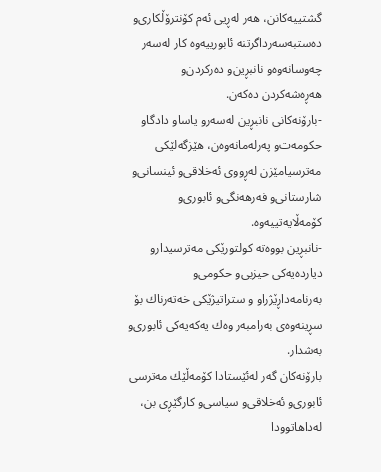گشتییه‌كانن، هه‌ر له‌ڕیی ئه‌م كۆنترۆڵكاری‌و ده‌ستبه‌سه‌رداگرتنه‌ ئابورییه‌وه‌ كار له‌سه‌ر چه‌وسانه‌وه‌‌و نانبڕین‌و ده‌ركردن‌و هه‌ڕه‌شه‌كردن ده‌كه‌ن.
-بارۆنه‌كانی نانبڕین له‌سه‌رو یاسا‌و دادگا‌و حكومه‌ت‌و په‌رله‌مانه‌وه‌ن، هێزگه‌لێكی مه‌ترسیامێزن له‌ڕووی ئه‌خلاقی‌و ئینسانی‌و شارستانی‌و فه‌رهه‌نگی‌و ئابوری‌و كۆمه‌ڵایه‌تییه‌وه‌.
-نانبڕین بووه‌ته‌ كولتورێكی مه‌ترسیدار‌و دیارده‌یه‌كی حیزبی‌و حكومی‌و به‌رنامه‌داڕێژرا‌و ‌و ستراتیژێكی خه‌ته‌رناك بۆ سڕینه‌وه‌ی به‌رامبه‌ر وه‌ك یه‌كه‌یه‌كی ئابوری‌و به‌شدار.
بارۆنه‌كان گه‌ر له‌ئێستادا كۆمه‌ڵێك مه‌ترسی ئابوری‌و ئه‌خلاقی‌و سیاسی‌و كارگێڕی بن، له‌داهاتوودا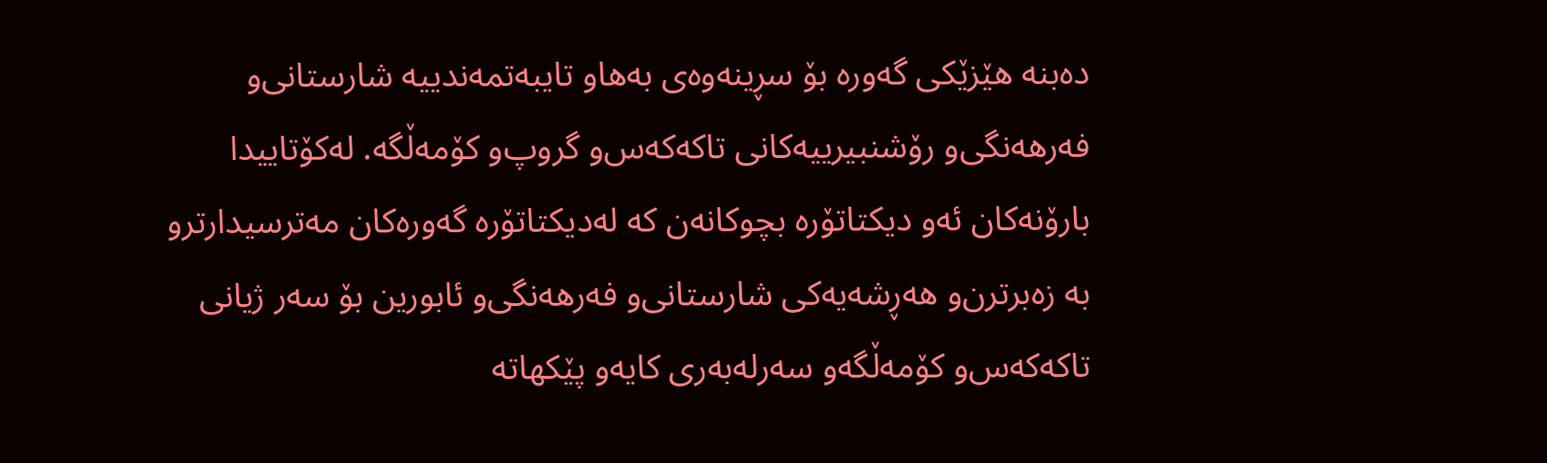ده‌بنه‌ هێزێكی گه‌وره‌ بۆ سڕینه‌وه‌ی به‌ها‌و تایبه‌تمه‌ندییه‌ شارستانی‌و فه‌رهه‌نگی‌و رۆشنبیرییه‌كانی تاكه‌كه‌س‌و گروپ‌و كۆمه‌ڵگه‌. له‌كۆتاییدا بارۆنه‌كان ئه‌و دیكتاتۆره‌ بچوكانه‌ن كه‌ له‌دیكتاتۆره‌ گه‌وره‌كان مه‌ترسیدارتر‌و به‌ زه‌برترن‌و هه‌ڕشه‌یه‌كی شارستانی‌و فه‌رهه‌نگی‌و ئابورین بۆ سه‌ر ژیانی تاكه‌كه‌س‌و كۆمه‌ڵگه‌‌و سه‌رله‌به‌ری كایه‌‌و پێكهاته‌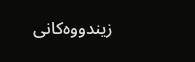زیندووه‌كانی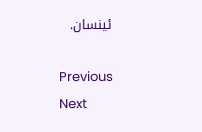ئینسان.

Previous
Next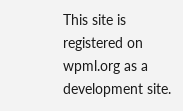This site is registered on wpml.org as a development site.